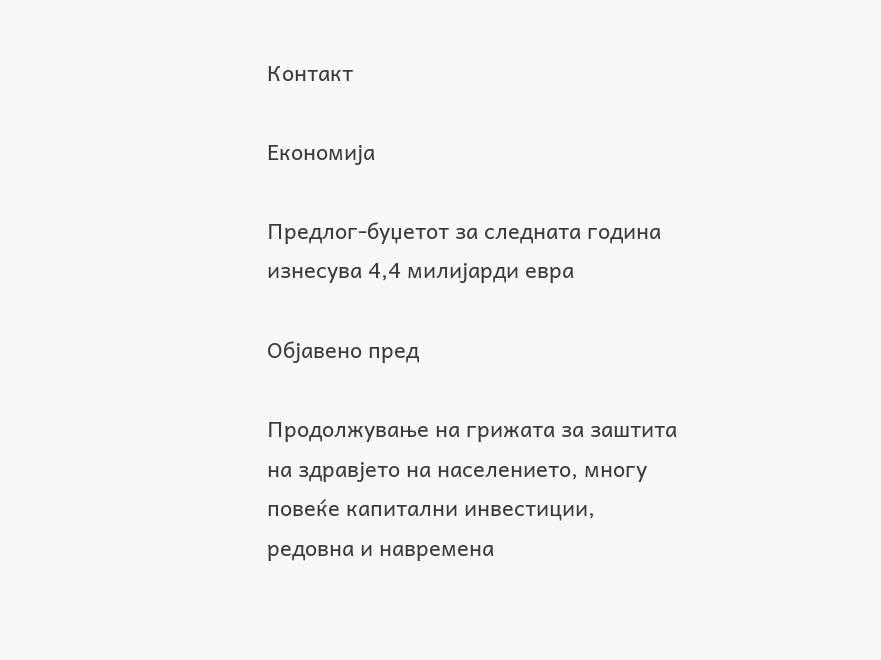Контакт

Економија

Предлог-буџетот за следната година изнесува 4,4 милијарди евра

Објавено пред

Продолжување на грижата за заштита на здравјето на населението, многу повеќе капитални инвестиции, редовна и навремена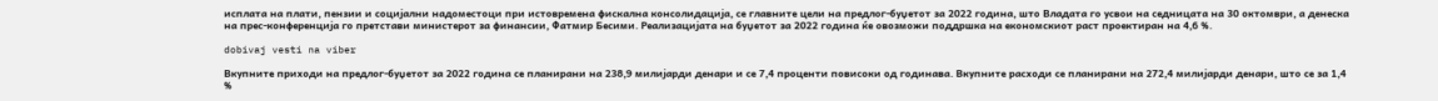исплата на плати, пензии и социјални надоместоци при истовремена фискална консолидација, се главните цели на предлог-буџетот за 2022 година, што Владата го усвои на седницата на 30 октомври, а денеска на прес-конференција го претстави министерот за финансии, Фатмир Бесими. Реализацијата на буџетот за 2022 година ќе овозможи поддршка на економскиот раст проектиран на 4,6 %.

dobivaj vesti na viber

Вкупните приходи на предлог-буџетот за 2022 година се планирани на 238,9 милијарди денари и се 7,4 проценти повисоки од годинава. Вкупните расходи се планирани на 272,4 милијарди денари, што се за 1,4 %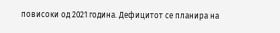повисоки oд 2021 година. Дефицитот се планира на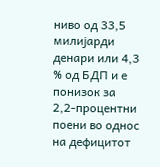ниво од 33,5 милијарди денари или 4,3 % од БДП и е понизок за 2,2-процентни поени во однос на дефицитот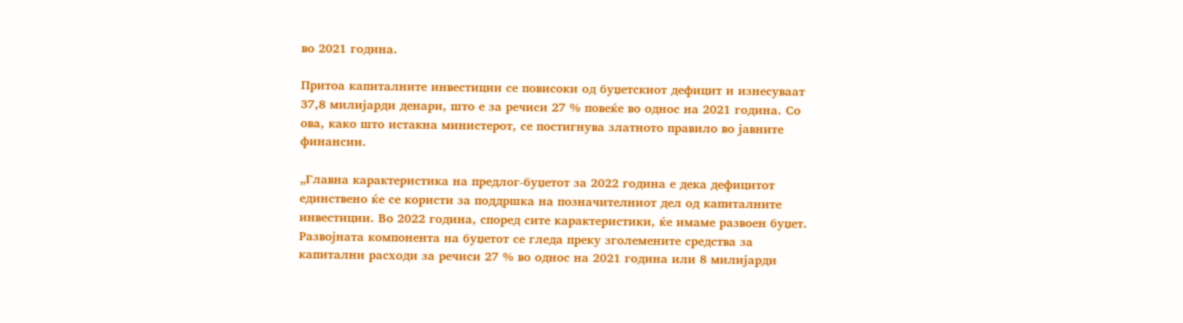во 2021 година.

Притоа капиталните инвестиции се повисоки од буџетскиот дефицит и изнесуваат 37,8 милијарди денари, што е за речиси 27 % повеќе во однос на 2021 година. Со ова, како што истакна министерот, се постигнува златното правило во јавните финансии.

„Главна карактеристика на предлог-буџетот за 2022 година е дека дефицитот единствено ќе се користи за поддршка на позначителниот дел од капиталните инвестиции. Во 2022 година, според сите карактеристики, ќе имаме развоен буџет. Развојната компонента на буџетот се гледа преку зголемените средства за капитални расходи за речиси 27 % во однос на 2021 година или 8 милијарди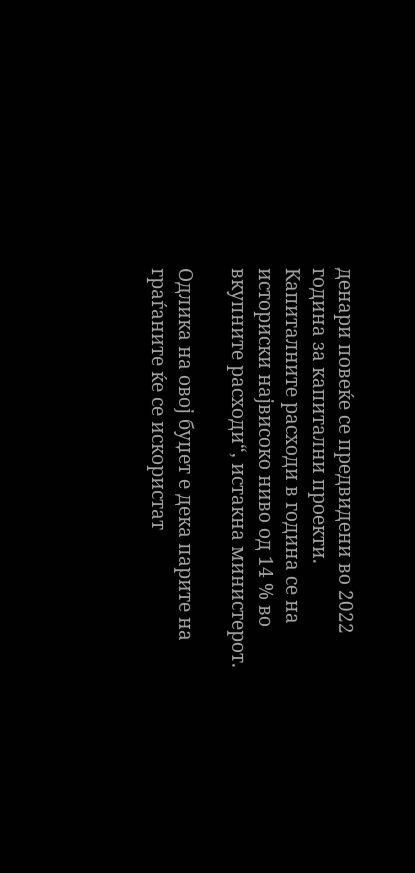денари повеќе се предвидени во 2022 година за капитални проекти. Капиталните расходи в година се на историски највисоко ниво од 14 % во вкупните расходи“, истакна министерот.

Одлика на овој буџет е дека парите на граѓаните ќе се искористат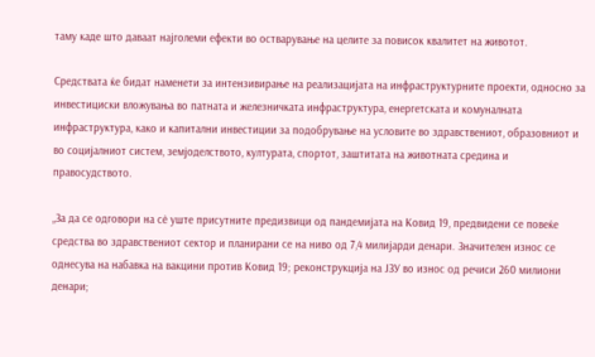таму каде што даваат најголеми ефекти во остварување на целите за повисок квалитет на животот.

Средствата ќе бидат наменети за интензивирање на реализацијата на инфраструктурните проекти, односно за инвестициски вложувања во патната и железничката инфраструктура, енергетската и комуналната инфраструктура, како и капитални инвестиции за подобрување на условите во здравствениот, образовниот и во социјалниот систем, земјоделството, културата, спортот, заштитата на животната средина и правосудството.

„За да се одговори на сѐ уште присутните предизвици од пандемијата на Ковид 19, предвидени се повеќе средства во здравствениот сектор и планирани се на ниво од 7,4 милијарди денари. Значителен износ се однесува на набавка на вакцини против Ковид 19; реконструкција на ЈЗУ во износ од речиси 260 милиони денари;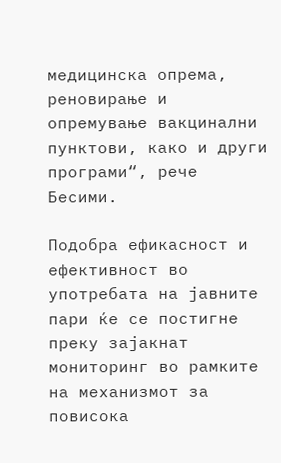медицинска опрема, реновирање и опремување вакцинални пунктови, како и други програми“, рече Бесими.

Подобра ефикасност и ефективност во употребата на јавните пари ќе се постигне преку зајакнат мониторинг во рамките на механизмот за повисока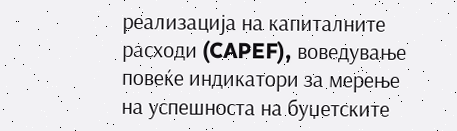реализација на капиталните расходи (CAPEF), воведување повеќе индикатори за мерење на успешноста на буџетските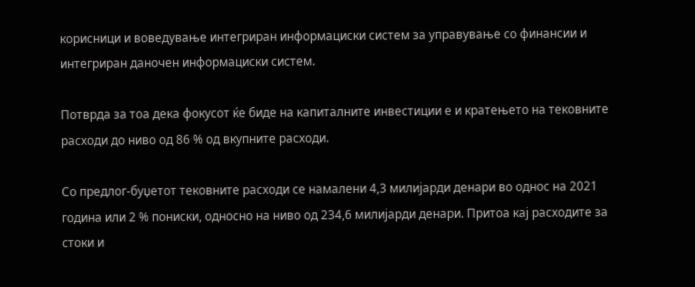корисници и воведување интегриран информациски систем за управување со финансии и интегриран даночен информациски систем.

Потврда за тоа дека фокусот ќе биде на капиталните инвестиции е и кратењето на тековните расходи до ниво од 86 % од вкупните расходи.

Со предлог-буџетот тековните расходи се намалени 4,3 милијарди денари во однос на 2021 година или 2 % пониски, односно на ниво од 234,6 милијарди денари. Притоа кај расходите за стоки и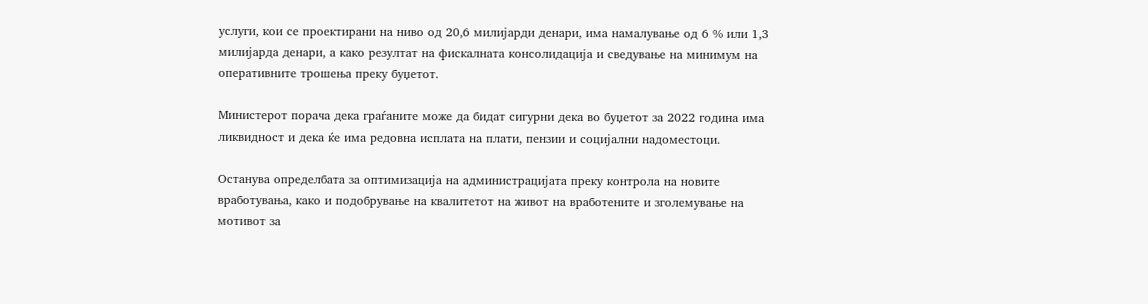услуги, кои се проектирани на ниво од 20,6 милијарди денари, има намалување од 6 % или 1,3 милијарда денари, а како резултат на фискалната консолидација и сведување на минимум на оперативните трошења преку буџетот.

Министерот порача дека граѓаните може да бидат сигурни дека во буџетот за 2022 година има ликвидност и дека ќе има редовна исплата на плати, пензии и социјални надоместоци.

Останува определбата за оптимизација на администрацијата преку контрола на новите вработувања, како и подобрување на квалитетот на живот на вработените и зголемување на мотивот за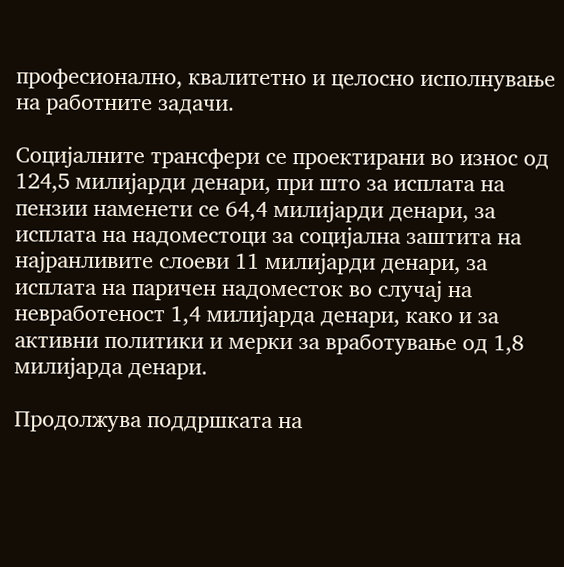професионално, квалитетно и целосно исполнување на работните задачи.

Социјалните трансфери се проектирани во износ од 124,5 милијарди денари, при што за исплата на пензии наменети се 64,4 милијарди денари, за исплата на надоместоци за социјална заштита на најранливите слоеви 11 милијарди денари, за исплата на паричен надоместок во случај на невработеност 1,4 милијарда денари, како и за активни политики и мерки за вработување од 1,8 милијарда денари.

Продолжува поддршката на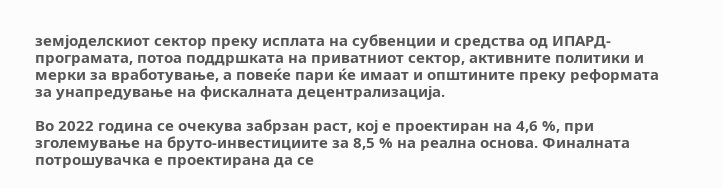земјоделскиот сектор преку исплата на субвенции и средства од ИПАРД-програмата, потоа поддршката на приватниот сектор, активните политики и мерки за вработување, а повеќе пари ќе имаат и општините преку реформата за унапредување на фискалната децентрализација.

Во 2022 година се очекува забрзан раст, кој е проектиран на 4,6 %, при зголемување на бруто-инвестициите за 8,5 % на реална основа. Финалната потрошувачка е проектирана да се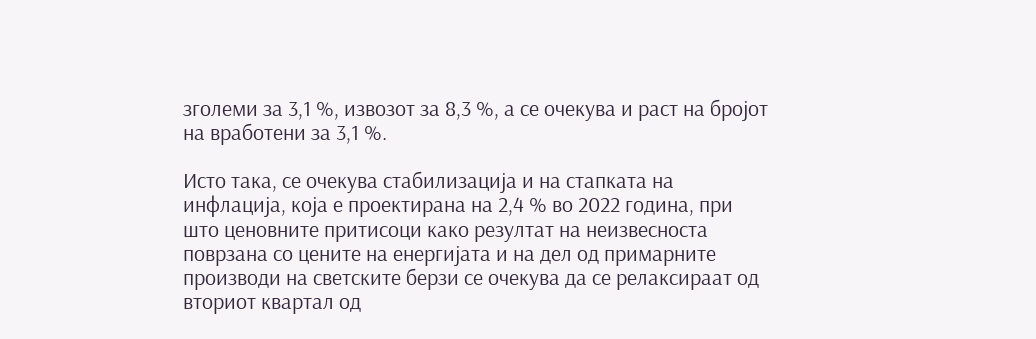зголеми за 3,1 %, извозот за 8,3 %, а се очекува и раст на бројот на вработени за 3,1 %.

Исто така, се очекува стабилизација и на стапката на инфлација, која е проектирана на 2,4 % во 2022 година, при што ценовните притисоци како резултат на неизвесноста поврзана со цените на енергијата и на дел од примарните производи на светските берзи се очекува да се релаксираат од вториот квартал од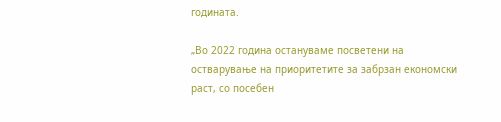годината.

„Во 2022 година остануваме посветени на остварување на приоритетите за забрзан економски раст, со посебен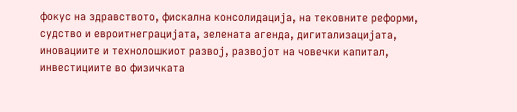фокус на здравството, фискална консолидација, на тековните реформи, судство и евроитнеграцијата, зелената агенда, дигитализацијата, иновациите и технолошкиот развој, развојот на човечки капитал, инвестициите во физичката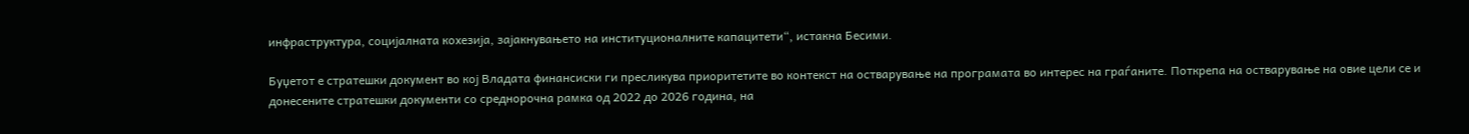инфраструктура, социјалната кохезија, зајакнувањето на институционалните капацитети“, истакна Бесими.

Буџетот е стратешки документ во кој Владата финансиски ги пресликува приоритетите во контекст на остварување на програмата во интерес на граѓаните. Поткрепа на остварување на овие цели се и донесените стратешки документи со среднорочна рамка од 2022 до 2026 година, на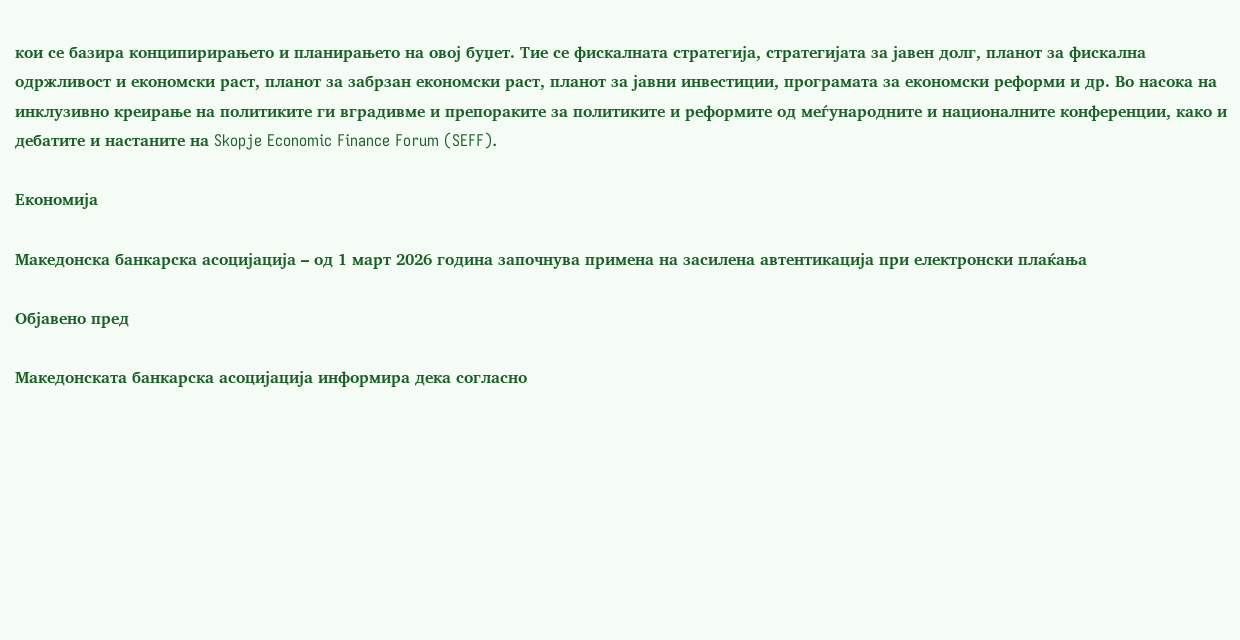кои се базира конципирирањето и планирањето на овој буџет. Тие се фискалната стратегија, стратегијата за јавен долг, планот за фискална одржливост и економски раст, планот за забрзан економски раст, планот за јавни инвестиции, програмата за економски реформи и др. Во насока на инклузивно креирање на политиките ги вградивме и препораките за политиките и реформите од меѓународните и националните конференции, како и дебатите и настаните на Skopje Economic Finance Forum (SEFF).

Економија

Македонска банкарска асоцијација – од 1 март 2026 година започнува примена на засилена автентикација при електронски плаќања

Објавено пред

Македонската банкарска асоцијација информира дека согласно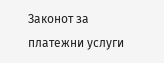Законот за платежни услуги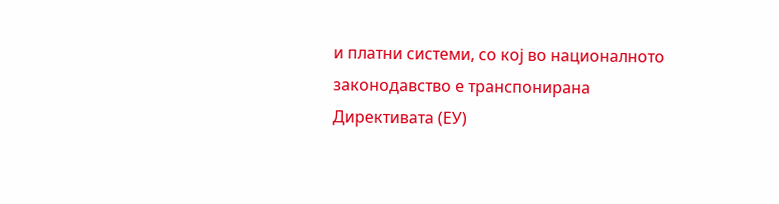и платни системи, со кој во националното законодавство е транспонирана Директивата (ЕУ)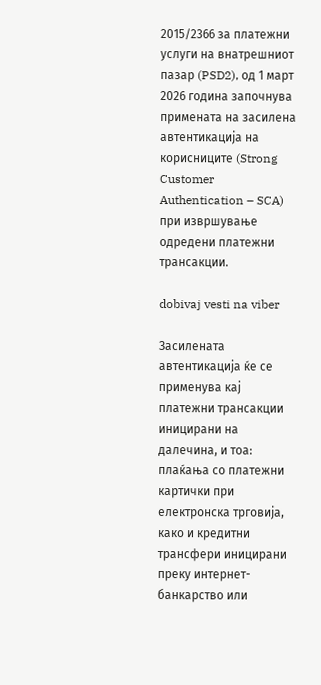2015/2366 за платежни услуги на внатрешниот пазар (PSD2), од 1 март 2026 година започнува примената на засилена автентикација на корисниците (Strong Customer Authentication – SCA) при извршување одредени платежни трансакции.

dobivaj vesti na viber

Засилената автентикација ќе се применува кај платежни трансакции иницирани на далечина, и тоа:
плаќања со платежни картички при електронска трговија, како и кредитни трансфери иницирани преку интернет-банкарство или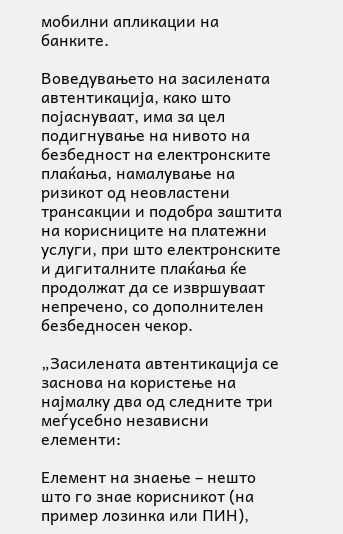мобилни апликации на банките.

Воведувањето на засилената автентикација, како што појаснуваат, има за цел подигнување на нивото на безбедност на електронските плаќања, намалување на ризикот од неовластени трансакции и подобра заштита на корисниците на платежни услуги, при што електронските и дигиталните плаќања ќе продолжат да се извршуваат непречено, со дополнителен безбедносен чекор.

„Засилената автентикација се заснова на користење на најмалку два од следните три меѓусебно независни елементи:

Елемент на знаење – нешто што го знае корисникот (на пример лозинка или ПИН),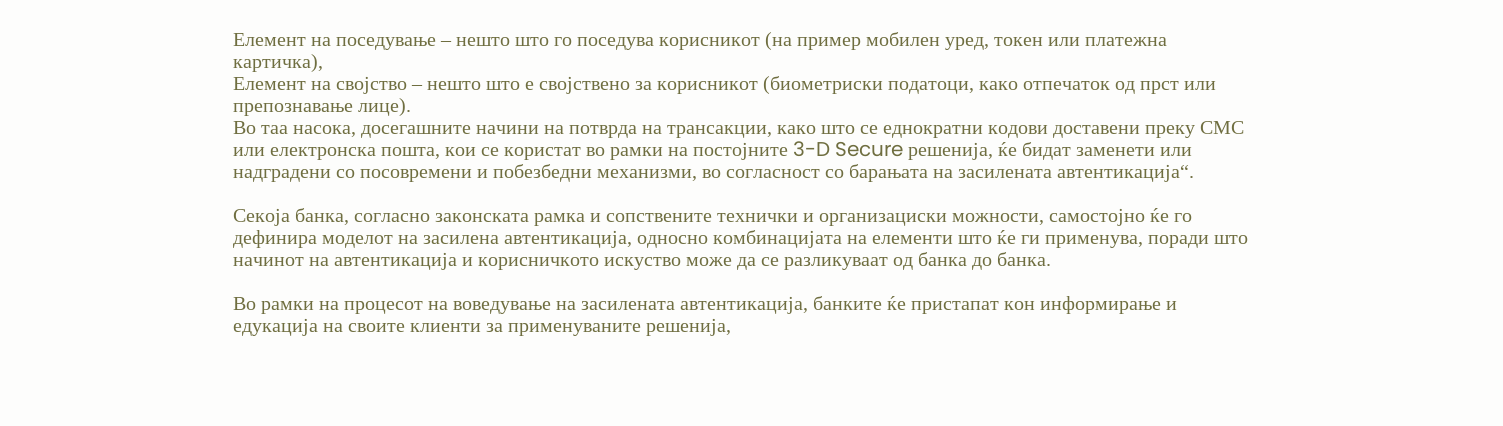Елемент на поседување – нешто што го поседува корисникот (на пример мобилен уред, токен или платежна картичка),
Елемент на својство – нешто што е својствено за корисникот (биометриски податоци, како отпечаток од прст или препознавање лице).
Во таа насока, досегашните начини на потврда на трансакции, како што се еднократни кодови доставени преку СМС или електронска пошта, кои се користат во рамки на постојните 3-D Secure решенија, ќе бидат заменети или надградени со посовремени и побезбедни механизми, во согласност со барањата на засилената автентикација“.

Секоја банка, согласно законската рамка и сопствените технички и организациски можности, самостојно ќе го дефинира моделот на засилена автентикација, односно комбинацијата на елементи што ќе ги применува, поради што начинот на автентикација и корисничкото искуство може да се разликуваат од банка до банка.

Во рамки на процесот на воведување на засилената автентикација, банките ќе пристапат кон информирање и едукација на своите клиенти за применуваните решенија,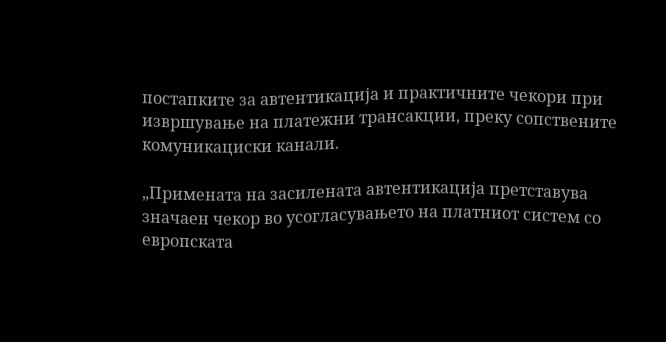постапките за автентикација и практичните чекори при извршување на платежни трансакции, преку сопствените комуникациски канали.

„Примената на засилената автентикација претставува значаен чекор во усогласувањето на платниот систем со европската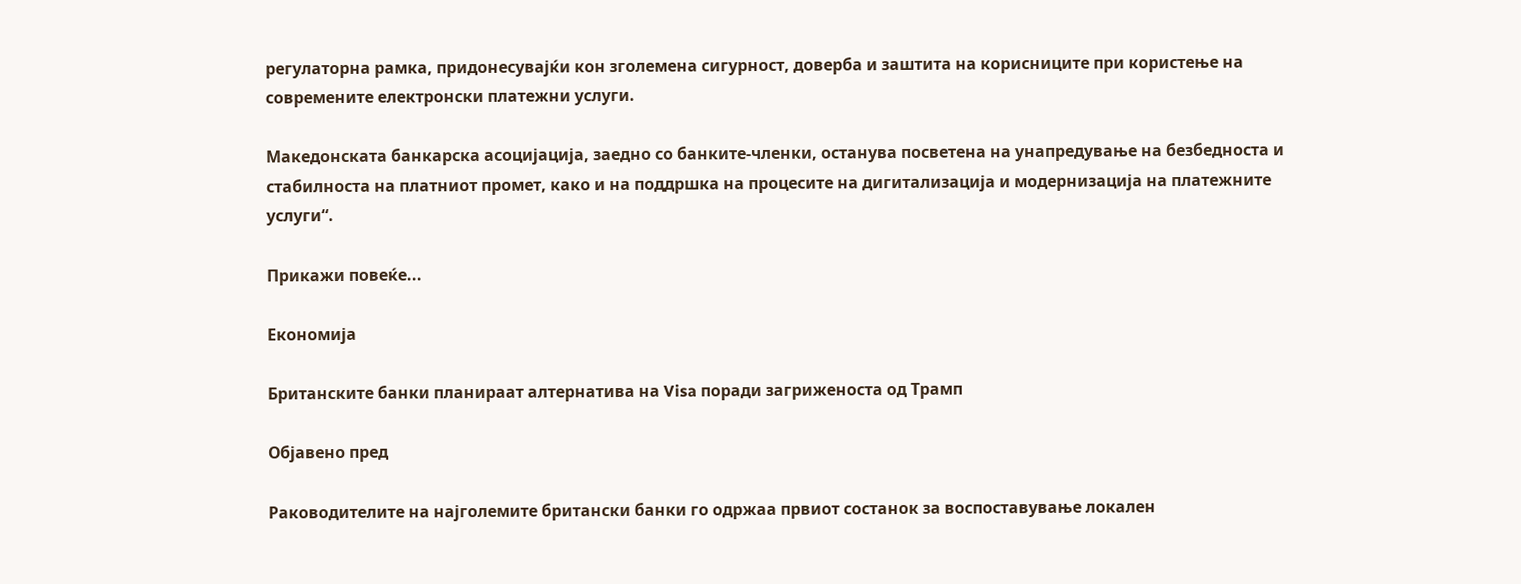регулаторна рамка, придонесувајќи кон зголемена сигурност, доверба и заштита на корисниците при користење на современите електронски платежни услуги.

Македонската банкарска асоцијација, заедно со банките-членки, останува посветена на унапредување на безбедноста и стабилноста на платниот промет, како и на поддршка на процесите на дигитализација и модернизација на платежните услуги“.

Прикажи повеќе...

Економија

Британските банки планираат алтернатива на Visa поради загриженоста од Трамп

Објавено пред

Раководителите на најголемите британски банки го одржаа првиот состанок за воспоставување локален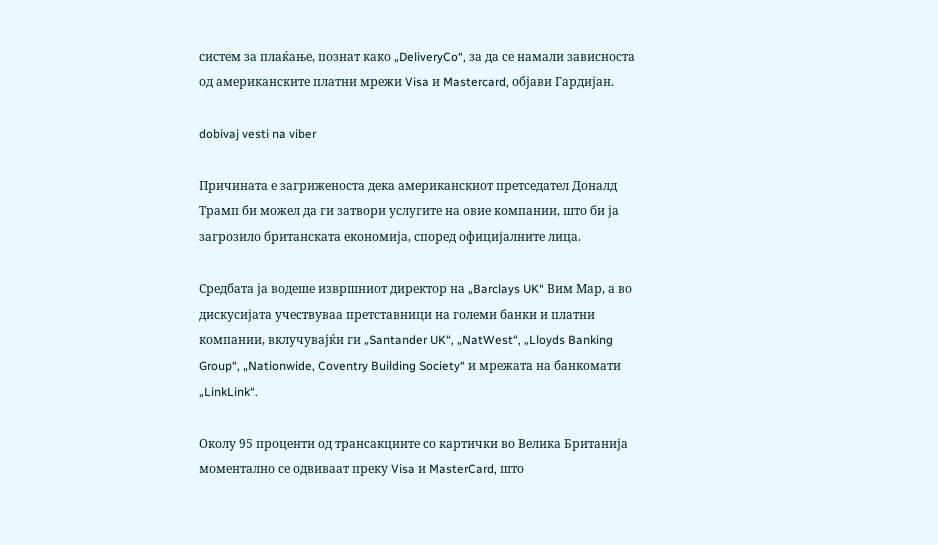систем за плаќање, познат како „DeliveryCo“, за да се намали зависноста од американските платни мрежи Visa и Mastercard, објави Гардијан.

dobivaj vesti na viber

Причината е загриженоста дека американскиот претседател Доналд Трамп би можел да ги затвори услугите на овие компании, што би ја загрозило британската економија, според официјалните лица.

Средбата ја водеше извршниот директор на „Barclays UK“ Вим Мар, а во дискусијата учествуваа претставници на големи банки и платни компании, вклучувајќи ги „Santander UK“, „NatWest“, „Lloyds Banking Group“, „Nationwide, Coventry Building Society“ и мрежата на банкомати „LinkLink“.

Околу 95 проценти од трансакциите со картички во Велика Британија моментално се одвиваат преку Visa и MasterCard, што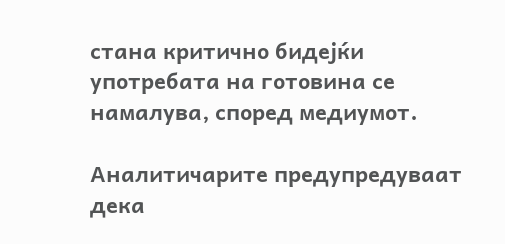стана критично бидејќи употребата на готовина се намалува, според медиумот.

Аналитичарите предупредуваат дека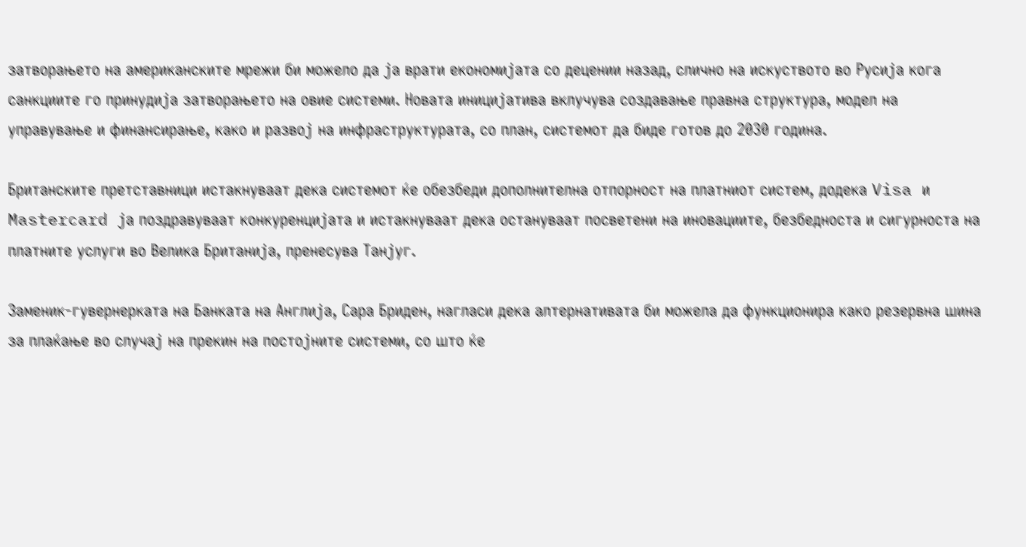затворањето на американските мрежи би можело да ја врати економијата со децении назад, слично на искуството во Русија кога санкциите го принудија затворањето на овие системи. Новата иницијатива вклучува создавање правна структура, модел на управување и финансирање, како и развој на инфраструктурата, со план, системот да биде готов до 2030 година.

Британските претставници истакнуваат дека системот ќе обезбеди дополнителна отпорност на платниот систем, додека Visa и Mastercard ја поздравуваат конкуренцијата и истакнуваат дека остануваат посветени на иновациите, безбедноста и сигурноста на платните услуги во Велика Британија, пренесува Танјуг.

Заменик-гувернерката на Банката на Англија, Сара Бриден, нагласи дека алтернативата би можела да функционира како резервна шина за плаќање во случај на прекин на постојните системи, со што ќе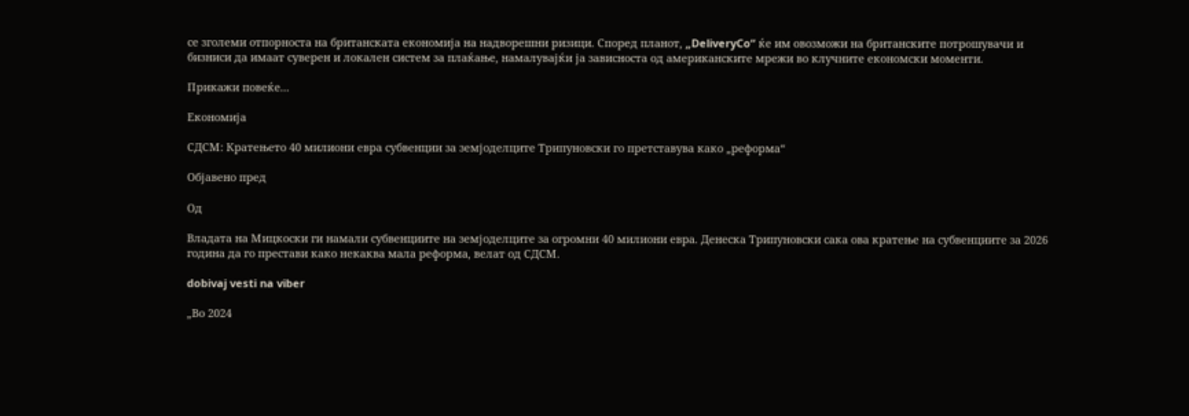се зголеми отпорноста на британската економија на надворешни ризици. Според планот, „DeliveryCo“ ќе им овозможи на британските потрошувачи и бизниси да имаат суверен и локален систем за плаќање, намалувајќи ја зависноста од американските мрежи во клучните економски моменти.

Прикажи повеќе...

Економија

СДСМ: Кратењето 40 милиони евра субвенции за земјоделците Трипуновски го претставува како „реформа“

Објавено пред

Од

Владата на Мицкоски ги намали субвенциите на земјоделците за огромни 40 милиони евра. Денеска Трипуновски сака ова кратење на субвенциите за 2026 година да го престави како некаква мала реформа, велат од СДСМ.

dobivaj vesti na viber

„Во 2024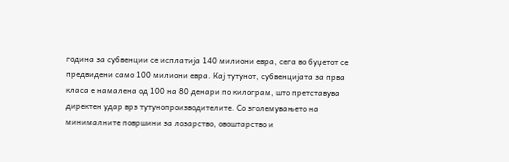година за субвенции се исплатија 140 милиони евра, сега во буџетот се предвидени само 100 милиони евра. Кај тутунот, субвенцијата за прва класа е намалена од 100 на 80 денари по килограм, што претставува директен удар врз тутунопроизводителите. Со зголемувањето на минималните површини за лозарство, овоштарство и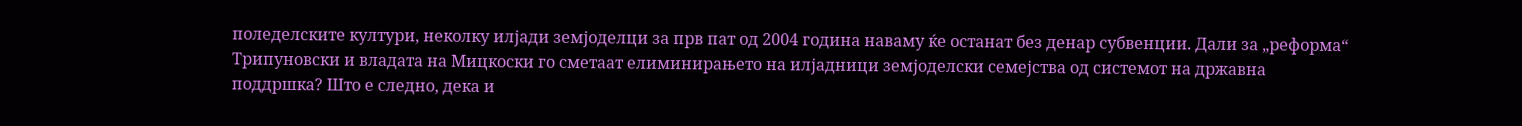поледелските култури, неколку илјади земјоделци за прв пат од 2004 година наваму ќе останат без денар субвенции. Дали за „реформа“ Трипуновски и владата на Мицкоски го сметаат елиминирањето на илјадници земјоделски семејства од системот на државна поддршка? Што е следно, дека и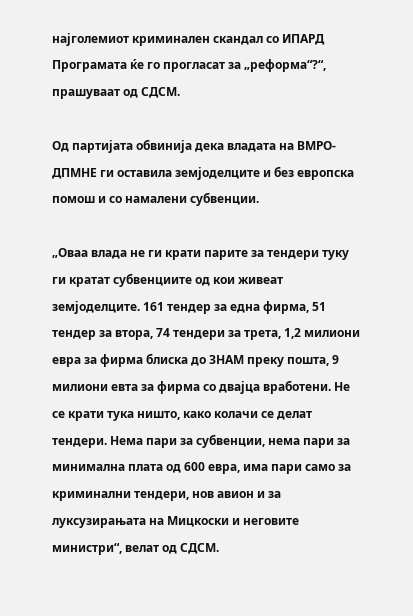најголемиот криминален скандал со ИПАРД Програмата ќе го прогласат за „реформа“?“, прашуваат од СДСМ.

Од партијата обвинија дека владата на ВМРО-ДПМНЕ ги оставила земјоделците и без европска помош и со намалени субвенции.

„Оваа влада не ги крати парите за тендери туку ги кратат субвенциите од кои живеат земјоделците. 161 тендер за една фирма, 51 тендер за втора, 74 тендери за трета, 1,2 милиони евра за фирма блиска до ЗНАМ преку пошта, 9 милиони евта за фирма со двајца вработени. Не се крати тука ништо, како колачи се делат тендери. Нема пари за субвенции, нема пари за минимална плата од 600 евра, има пари само за криминални тендери, нов авион и за луксузирањата на Мицкоски и неговите министри“, велат од СДСМ.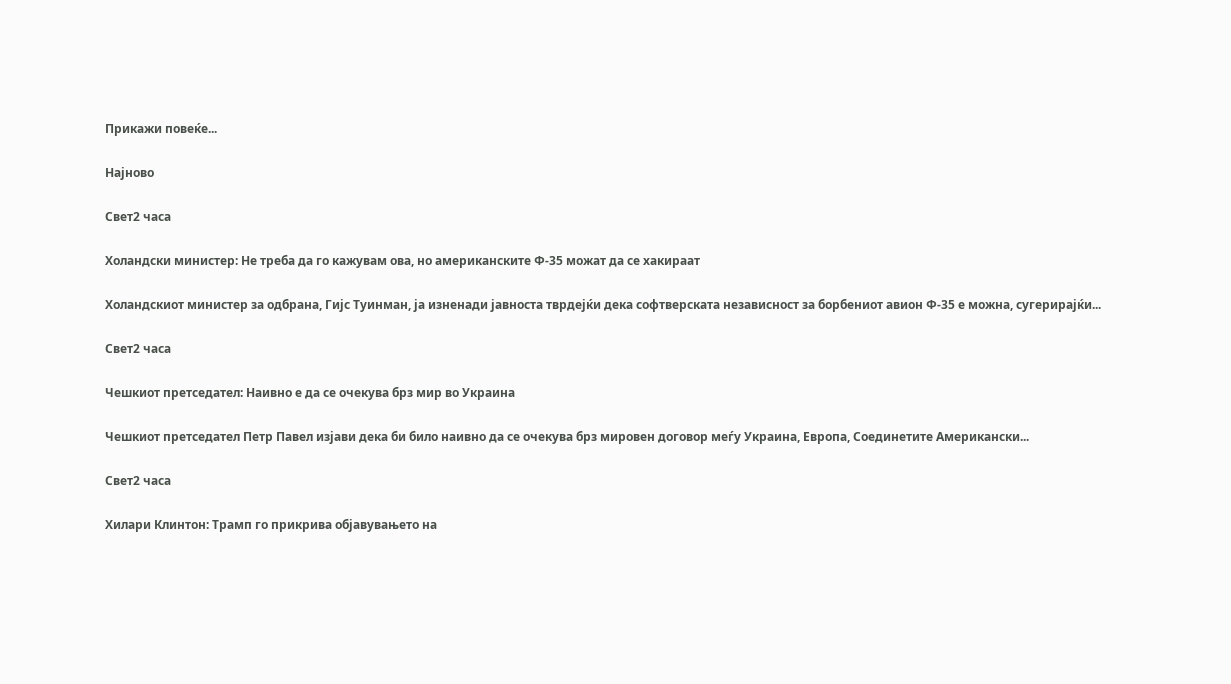Прикажи повеќе...

Најново

Свет2 часа

Холандски министер: Не треба да го кажувам ова, но американските Ф-35 можат да се хакираат

Холандскиот министер за одбрана, Гијс Туинман, ја изненади јавноста тврдејќи дека софтверската независност за борбениот авион Ф-35 е можна, сугерирајќи...

Свет2 часа

Чешкиот претседател: Наивно е да се очекува брз мир во Украина

Чешкиот претседател Петр Павел изјави дека би било наивно да се очекува брз мировен договор меѓу Украина, Европа, Соединетите Американски...

Свет2 часа

Хилари Клинтон: Трамп го прикрива објавувањето на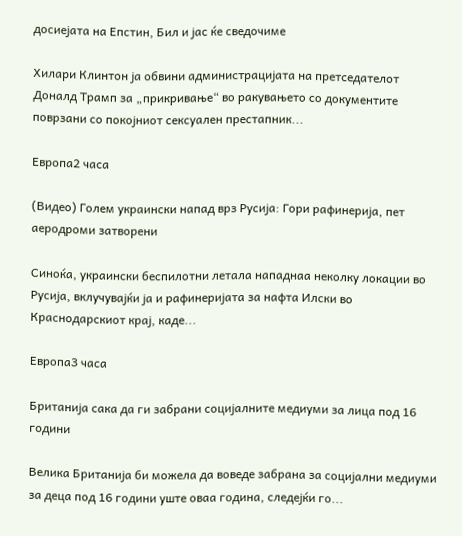досиејата на Епстин, Бил и јас ќе сведочиме

Хилари Клинтон ја обвини администрацијата на претседателот Доналд Трамп за „прикривање“ во ракувањето со документите поврзани со покојниот сексуален престапник...

Европа2 часа

(Видео) Голем украински напад врз Русија: Гори рафинерија, пет аеродроми затворени

Синоќа, украински беспилотни летала нападнаа неколку локации во Русија, вклучувајќи ја и рафинеријата за нафта Илски во Краснодарскиот крај, каде...

Европа3 часа

Британија сака да ги забрани социјалните медиуми за лица под 16 години

Велика Британија би можела да воведе забрана за социјални медиуми за деца под 16 години уште оваа година, следејќи го...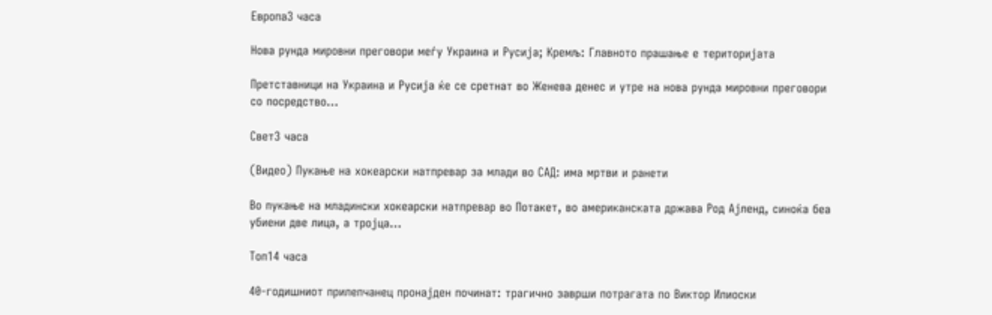Европа3 часа

Нова рунда мировни преговори меѓу Украина и Русија; Кремљ: Главното прашање е територијата

Претставници на Украина и Русија ќе се сретнат во Женева денес и утре на нова рунда мировни преговори со посредство...

Свет3 часа

(Видео) Пукање на хокеарски натпревар за млади во САД: има мртви и ранети

Во пукање на младински хокеарски натпревар во Потакет, во американската држава Род Ајленд, синоќа беа убиени две лица, а тројца...

Топ14 часа

40-годишниот прилепчанец пронајден починат: трагично заврши потрагата по Виктор Илиоски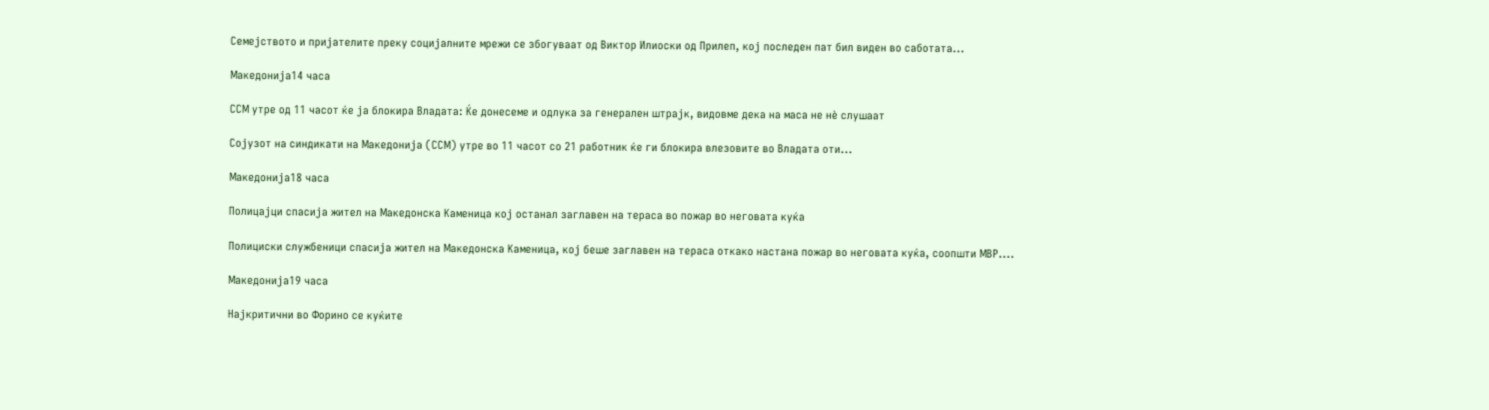Семејството и пријателите преку социјалните мрежи се збогуваат од Виктор Илиоски од Прилеп, кој последен пат бил виден во саботата...

Македонија14 часа

ССМ утре од 11 часот ќе ја блокира Владата: Ќе донесеме и одлука за генерален штрајк, видовме дека на маса не нè слушаат

Сојузот на синдикати на Македонија (ССМ) утре во 11 часот со 21 работник ќе ги блокира влезовите во Владата оти...

Македонија18 часа

Полицајци спасија жител на Македонска Каменица кој останал заглавен на тераса во пожар во неговата куќа

Полициски службеници спасија жител на Македонска Каменица, кој беше заглавен на тераса откако настана пожар во неговата куќа, соопшти МВР....

Македонија19 часа

Најкритични во Форино се куќите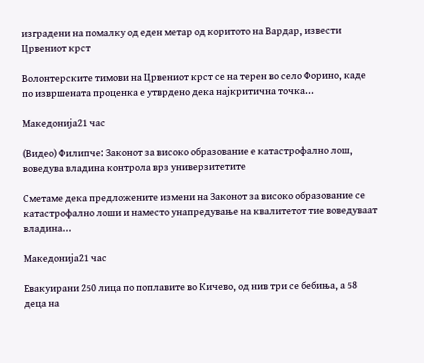изградени на помалку од еден метар од коритото на Вардар, извести Црвениот крст

Волонтерските тимови на Црвениот крст се на терен во село Форино, каде по извршената проценка е утврдено дека најкритична точка...

Македонија21 час

(Видео) Филипче: Законот за високо образование е катастрофално лош, воведува владина контрола врз универзитетите

Сметаме дека предложените измени на Законот за високо образование се катастрофално лоши и наместо унапредување на квалитетот тие воведуваат владина...

Македонија21 час

Евакуирани 250 лица по поплавите во Кичево, од нив три се бебиња, а 58 деца на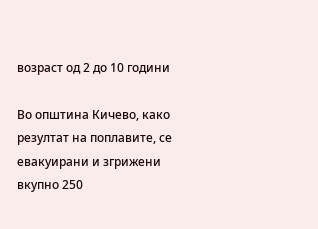возраст од 2 до 10 години

Во општина Кичево, како резултат на поплавите, се евакуирани и згрижени вкупно 250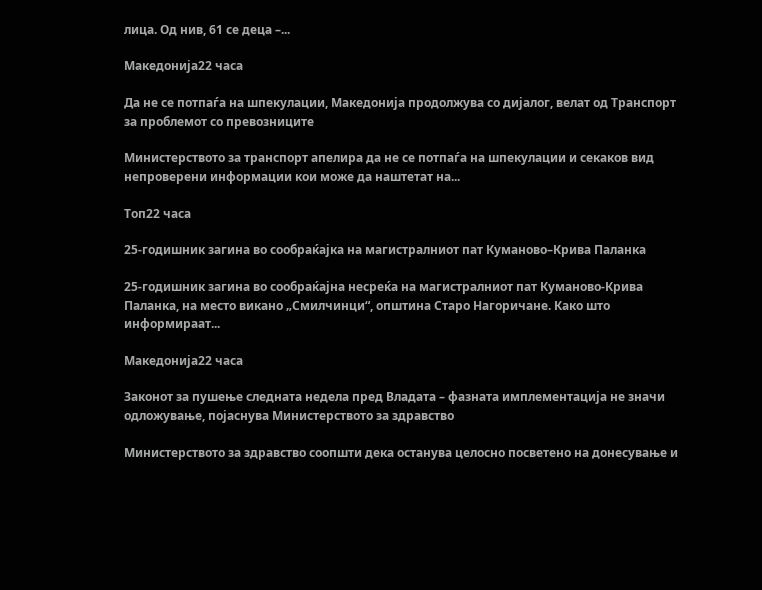лица. Од нив, 61 се деца –...

Македонија22 часа

Да не се потпаѓа на шпекулации, Македонија продолжува со дијалог, велат од Транспорт за проблемот со превозниците

Министерството за транспорт апелира да не се потпаѓа на шпекулации и секаков вид непроверени информации кои може да наштетат на...

Топ22 часа

25-годишник загина во сообраќајка на магистралниот пат Куманово–Крива Паланка

25-годишник загина во сообраќајна несреќа на магистралниот пат Куманово-Крива Паланка, на место викано „Смилчинци“, општина Старо Нагоричане. Како што информираат...

Македонија22 часа

Законот за пушење следната недела пред Владата – фазната имплементација не значи одложување, појаснува Министерството за здравство

Министерството за здравство соопшти дека останува целосно посветено на донесување и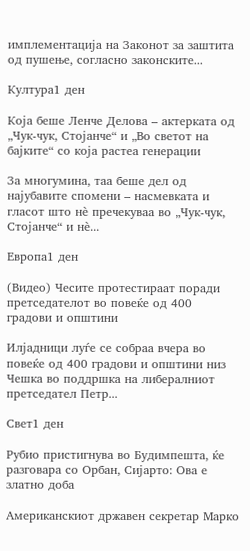имплементација на Законот за заштита од пушење, согласно законските...

Култура1 ден

Која беше Ленче Делова – актерката од „Чук-чук, Стојанче“ и „Во светот на бајките“ со која растеа генерации

За многумина, таа беше дел од најубавите спомени – насмевката и гласот што нè пречекуваа во „Чук-чук, Стојанче“ и нè...

Европа1 ден

(Видео) Чесите протестираат поради претседателот во повеќе од 400 градови и општини

Илјадници луѓе се собраа вчера во повеќе од 400 градови и општини низ Чешка во поддршка на либералниот претседател Петр...

Свет1 ден

Рубио пристигнува во Будимпешта, ќе разговара со Орбан, Сијарто: Ова е златно доба

Американскиот државен секретар Марко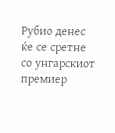Рубио денес ќе се сретне со унгарскиот премиер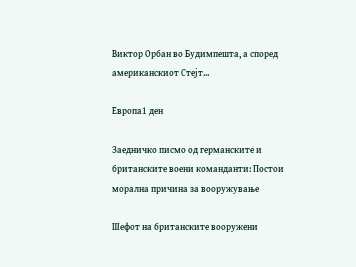Виктор Орбан во Будимпешта, а според американскиот Стејт...

Европа1 ден

Заедничко писмо од германските и британските воени команданти: Постои морална причина за вооружување

Шефот на британските вооружени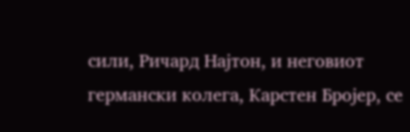сили, Ричард Најтон, и неговиот германски колега, Карстен Бројер, се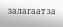залагаат за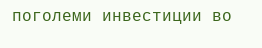поголеми инвестиции во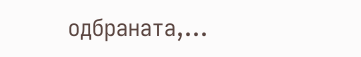одбраната,...